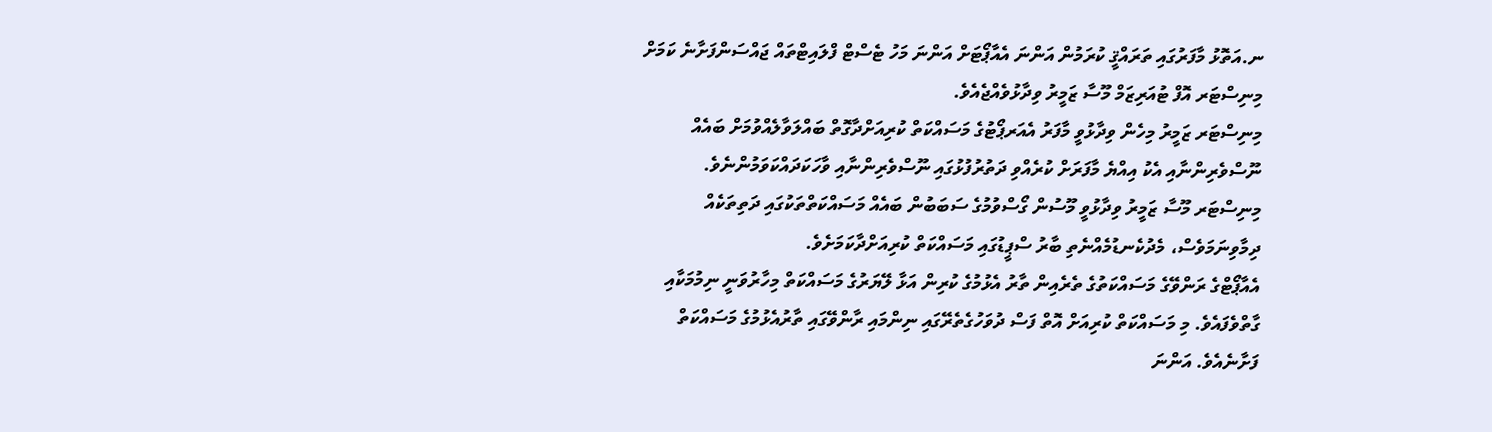ނ.އަތޮޅު މާފަރުގައި ތަރައްޤީ ކުރަމުން އަންނަ އެއާޕޯޓަށް އަންނަ މަހު ޓެސްޓް ފްލައިޓްތައް ޖައްސަންފަށާނެ ކަމަށް މިނިސްޓަރ އޮފް ޓުއަރިޒަމް މޫސާ ޒަމީރު ވިދާޅުވެއްޖެއެވެ.
މިނިސްޓަރ ޒަމީރު މިހެން ވިދާޅުވީ މާފަރު އެއަރޕޯޓުގެ މަސައްކަތް ކުރިއަށްދާގޮތް ބައްލަވާލެއްވުމަށް ބައެއް ނޫސްވެރިންނާއި އެކު އިއްޔެ މާފަރަށް ކުރެއްވި ދަތުރުފުޅުގައި ނޫސްވެރިންނާއި ވާހަކަދައްކަވަމުންނެވެ.
މިނިސްޓަރ މޫސާ ޒަމީރު ވިދާޅުވީ މޫސުން ގޯސްވުމުގެ ސަބަބުން ބައެއް މަސައްކަތްތަކުގައި ދަތިތަކެއް ދިމާވިނަމަވެސް، މެދުކެނޑުމެއްނެތި ބާރު ސްޕީޑުގައި މަސައްކަތް ކުރިއަށްދާކަމަށެވެ.
އެއާޕޯޓްގެ ރަންވޭގެ މަސައްކަތުގެ ތެރެއިން ތާރު އެޅުމުގެ ކުރިން އަޅާ ލޭޔަރުގެ މަސައްކަތް މިހާރުވަނީ ނިމުމަކާއި ގާތްވެފައެވެ. މި މަސައްކަތް ކުރިއަށް އޮތް ފަސް ދުވަހުގެތެރޭގައި ނިންމައި ރާންވޭގައި ތާރުއެޅުމުގެ މަސައްކަތް ފަށާނެއެވެ. އަންނަ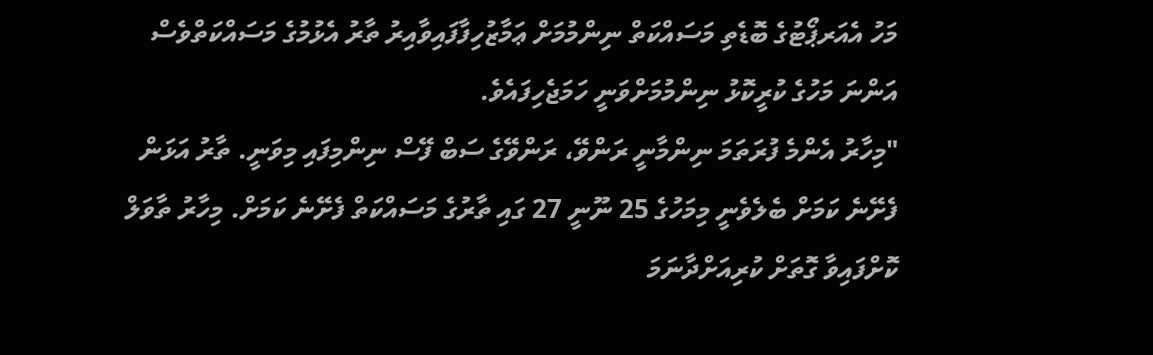މަހު އެއަރޕޯޓުގެ ބޮޑެތި މަސައްކަތް ނިންމުމަށް ޢަމާޒުހިފާފައިވާއިރު ތާރު އެޅުމުގެ މަސައްކަތްވެސް އަންނަ މަހުގެ ކުރީކޮޅު ނިންމުމަށްވަނީ ހަމަޖެހިފައެވެ.
"މިހާރު އެންމެ ފުރަތަމަ ނިންމާނީ ރަންވޭ، ރަންވޭގެ ސަބް ފޭސް ނިންމިފައި މިވަނީ. ތާރު އަޅަން ފެށޭނެ ކަމަށް ބެލެވެނީ މިމަހުގެ 25 ނޫނީ 27 ގައި ތާރުގެ މަސައްކަތް ފެށޭނެ ކަމަށް. މިހާރު ތާވަލް ކޮށްފައިވާ ގޮތަށް ކުރިއަށްދާނަމަ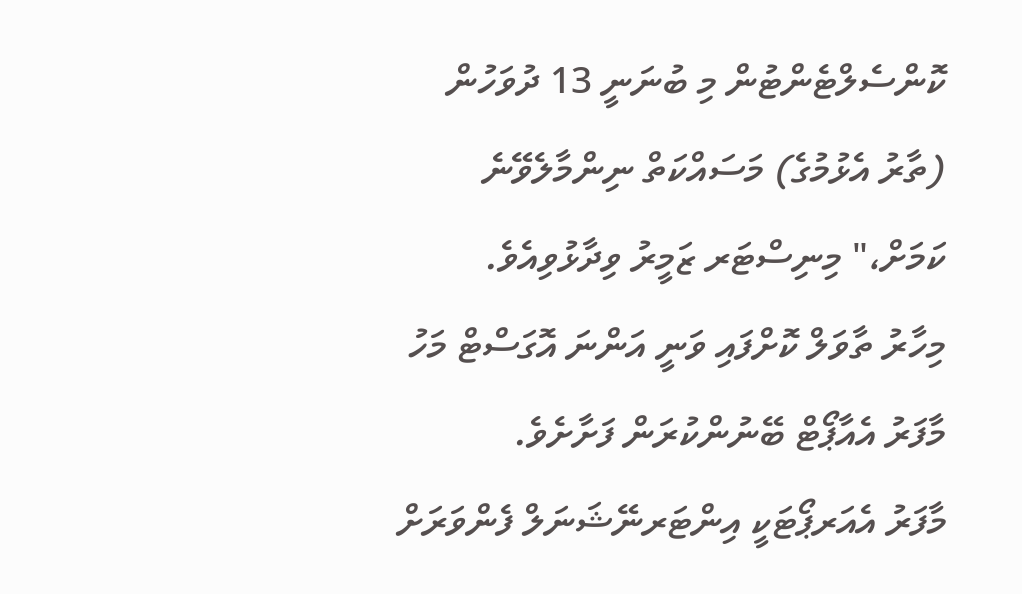ކޮންސެލްޓެންޓުން މި ބުނަނީ 13 ދުވަހުން (ތާރު އެޅުމުގެ) މަސައްކަތް ނިންމާލެވޭނެ ކަމަށް،" މިނިސްޓަރ ޒަމީރު ވިދާޅުވިއެވެ.
މިހާރު ތާވަލް ކޮށްފައި ވަނީ އަންނަ އޮގަސްޓް މަހު މާފަރު އެއާޕޯޓް ބޭނުންކުރަން ފަށާށެވެ.
މާފަރު އެއަރޕޯޓަކީ އިންޓަރނޭޝަނަލް ފެންވަރަށް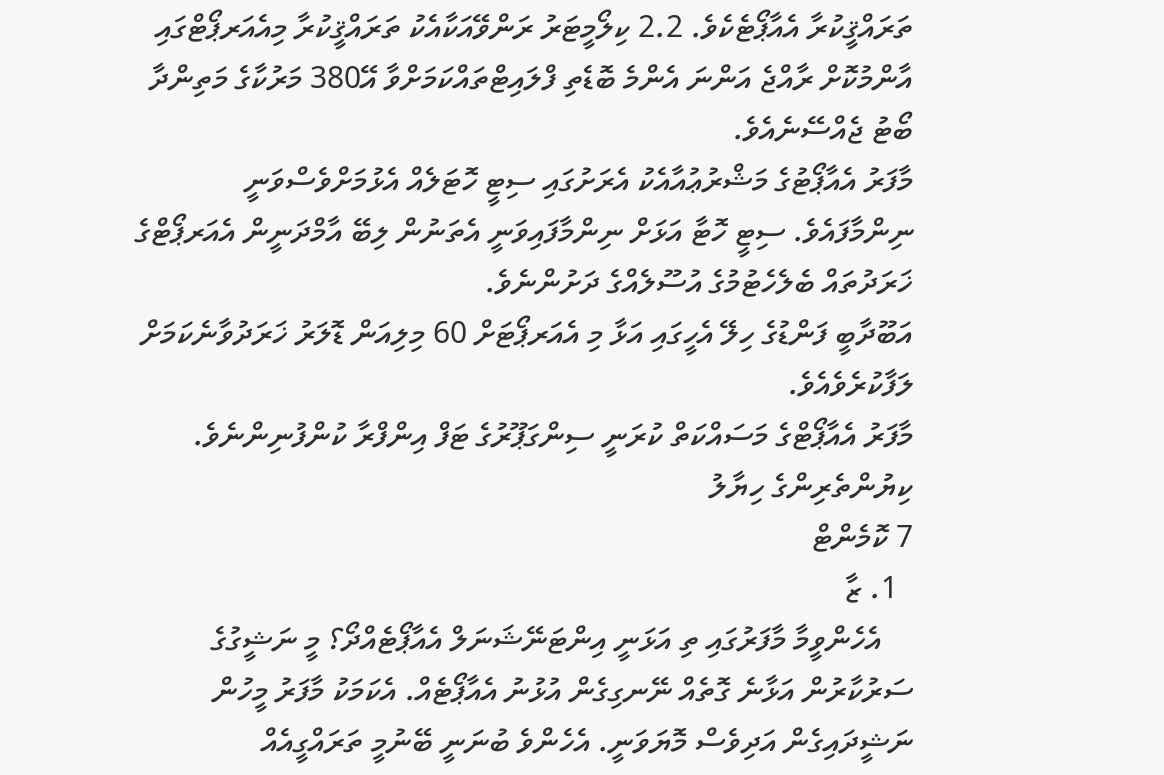ތަރައްޤީކުރާ އެއާޕޯޓެކެވެ. 2.2 ކިލޯމީޓަރު ރަންވޭއަކާއެކު ތަރައްޤީކުރާ މިއެއަރޕޯޓްގައި އާންމުކޮށް ރާއްޖެ އަންނަ އެންމެ ބޮޑެތި ފްލައިޓްތައްކަމަށްވާ އޭ380 މަރުކާގެ މަތިންދާ ބޯޓު ޖެއްސޭނެއެވެ.
މާފަރު އެއާޕޯޓުގެ މަޝްރުޢުއާއެކު އެރަށުގައި ސިޓީ ހޮޓަލެއް އެޅުމަށްވެސްވަނީ ނިންމާފައެވެ. ސިޓީ ހޮޓާ އަޅަށް ނިންމާފައިވަނީ އެތަނުން ލިބޭ އާމްދަނީން އެއަރޕޯޓްގެ ޚަރަދުތައް ބެލެހެޓުމުގެ އުސޫލެއްގެ ދަށުންނެވެ.
އަބޫދާބީ ފަންޑުގެ ހިލޭ އެހީގައި އަޅާ މި އެއަރޕޯޓަށް 60 މިލިއަން ޑޮލަރު ޚަރަދުވާނެކަމަށް ލަފާކުރެވެއެވެ.
މާފަރު އެއާޕޯޓްގެ މަސައްކަތް ކުރަނީ ސިންގަޕޫރުގެ ޓަފް އިންފްރާ ކުންފުނިންނެވެ.
ކިޔުންތެރިންގެ ހިޔާލު
7 ކޮމެންޓް
  1. ޒާ
    އެހެންވީމާ މާފަރުގައި ތި އަޅަނީ އިންޓަނޭޝަނަލް އެއާޕޯޓެއްދޯ؟ މީ ނަޝީގުގެ ސަރުކާރުން އަޅާނެ ގޮތެއް ނޭނގިގެން އުޅުނު އެއާޕޯޓެއް. އެކަމަކު މާފަރު މީހުން ނަޝީދައިގެން އަދިވެސް މޮޔަވަނީ. އެހެންވެ ބުނަނީ ބޭނުމީ ތަރައްގީއެއް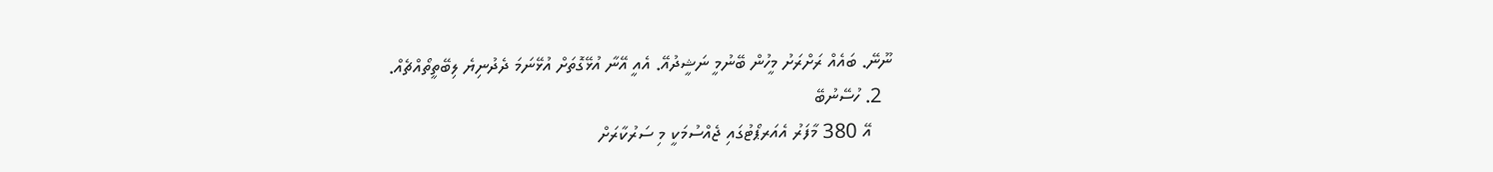ނޫނޭ. ބައެއް ރަށްރަށު މީހުން ބޭނުމީ ނަޝީދުއޭ. އެއީ އޭނާ އުޅޭގޮތަށް އުޅޭނަމަ ދެދުނިޔެ ލިބޭތީތޯއްޗެއް.
  2. ހުސޭނުބޭ
    އޭ 380 މާފަރު އެއަރޕޯޓުގައި ޖެއްސުމަކީ މި ސަރުކާރަށް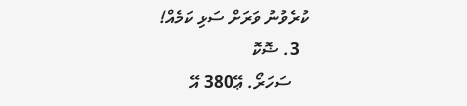ކުރެވުނު ވަރަށް ސަޅި ކަމެއް!
  3. ޟޮކޮ
    ސަހަރޯ. ޢޭ380 އޭ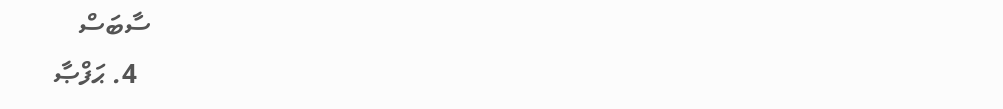ސާބަސް
  4. ޙަފްޞާ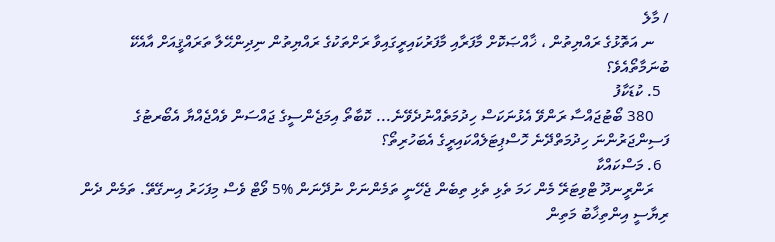/ މާލެ
    ނ އަތޮޅުގެ ރައްޔިތުން ، ޚާއްޞަކޮށް މާފަރާއި މާފަރުކައިރީގައިވާ ރަށްތަކުގެ ރައްޔިތުން ނިދިންޙޭލާ ތަރައްޤީއަށް އާއެކޭ ބުނަމާތޯއެވެ؟
  5. ކުޑަކާފު
    380 ބޯޓުޖައްސާ ރަންވޭ އެޅުނަކަސް ހިދުމަތެއްނުދެވޭނެ... ކޮބާތޯ އިމަޖެންސީގެ ޖައްސަން ވެއްޖެއްޔާ އެބޯރޓުގެ ފަސިންޖަރުންނަ ހިދުމަތްދޭނެ ހޮސްޕިޓަލެއްކައިރީގެ އެބަހުރިތޯ؟
  6. މަސްކައްކާ
    ރަންރީނދޫ ޓްވިޓަރޭ މެން ހަމަ ތެޅި ތެޅި ތިބެން ޖެހޭނީ ތަމެންނަށް ނުދޭނަން %5 ވޯޓް ވެސް މިފަހަރު އިނގޭތޭ. ތަމެން ދެން ރިޔާސީ އިންތިޚާބު މަތިން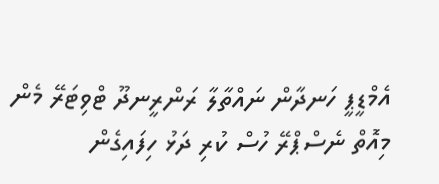އެމްޑީޕީ ހަނދާން ނައްތާލާ ރަންރީނދޫ ޓްވިޓަރޭ މެން މިއޮތް ނެސްޕްރޭ ހުސް ކުރި ދަޅު ހިފައިގެން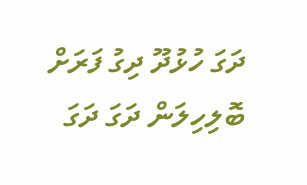ދަގަ ހުޅުދޫ ދިގު ފަރަށް ބޮލިހިލަން ދަގަ ދަގަ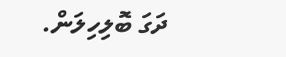ދަގަ ބޮލިހިލަން.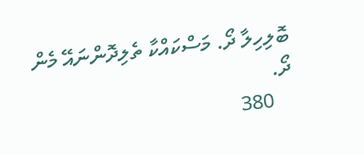ބޮލިހިލާ ދޯ. މަސްކައްކާ ތެލިދޮންނައޭ މެން ދޯ.
    380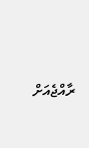ރާއްޖެއަށް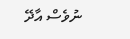ނުވެސް އާދޭ